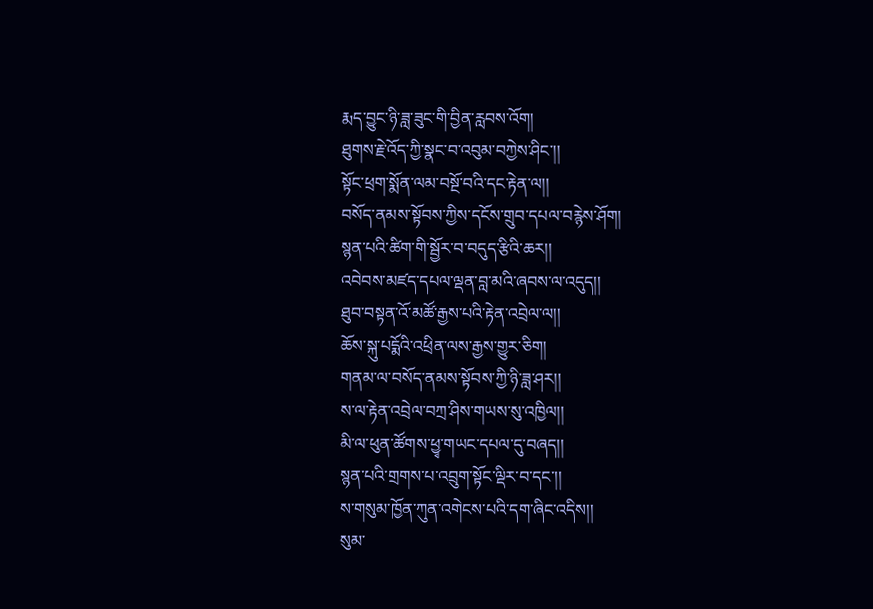རྨད་བྱུང་ཉི་ཟླ་ཟུང་གི་བྱིན་རླབས་འོག།
ཐུགས་རྗེ་འོད་ཀྱི་སྣང་བ་འབུམ་བཀྱེས་ཤིང་།།
སྟོང་ཕྲག་སྨོན་ལམ་བསྔོ་བའི་དང་རྟེན་ལ།།
བསོད་ནམས་སྟོབས་ཀྱིས་དངོས་གྲུབ་དཔལ་བརྙེས་ཤོག།
སྙན་པའི་ཚིག་གི་སྦྱོར་བ་བདུད་རྩིའི་ཆར།།
འབེབས་མཛད་དཔལ་ལྡན་བླ་མའི་ཞབས་ལ་འདུད།།
ཐུབ་བསྟན་འོ་མཚོ་རྒྱས་པའི་རྟེན་འབྲེལ་ལ།།
ཆོས་སྐུ་པདྨོའི་འཕྲིན་ལས་རྒྱས་གྱུར་ཅིག།
གནམ་ལ་བསོད་ནམས་སྟོབས་ཀྱི་ཉི་ཟླ་ཤར།།
ས་ལ་རྟེན་འབྲེལ་བཀྲ་ཤིས་གཡས་སུ་འཁྱིལ།།
མི་ལ་ཕུན་ཚོགས་ཕྱྭ་གཡང་དཔལ་དུ་བཞད།།
སྙན་པའི་གྲགས་པ་འབྲུག་སྟོང་ལྡིར་བ་དང་།།
ས་གསུམ་ཁྱོན་ཀུན་འགེངས་པའི་དག་ཞིང་འདིས།།
སུམ་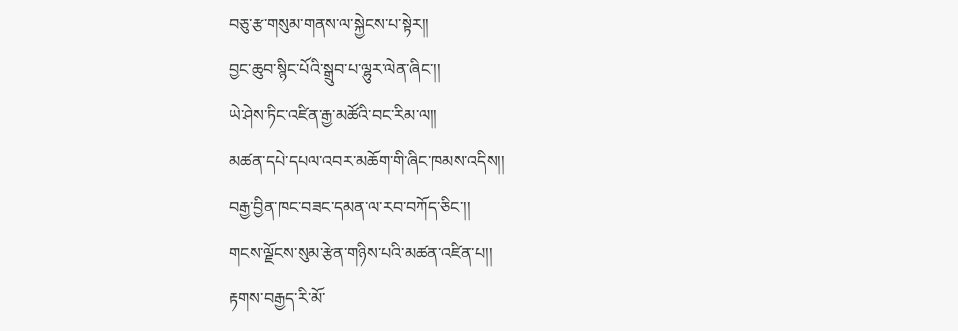བཅུ་རྩ་གསུམ་གནས་ལ་སྐྱེངས་པ་སྟེར།།
བྱང་ཆུབ་སྙིང་པོའི་སྒྲུབ་པ་ལྷུར་ལེན་ཞིང་།།
ཡེ་ཤེས་ཏིང་འཛིན་རྒྱ་མཚོའི་བང་རིམ་ལ།།
མཚན་དཔེ་དཔལ་འབར་མཆོག་གི་ཞིང་ཁམས་འདིས།།
བརྒྱ་བྱིན་ཁང་བཟང་དམན་ལ་རབ་བཀོད་ཅིང་།།
གངས་ལྗོངས་སུམ་རྩེན་གཉིས་པའི་མཚན་འཛིན་པ།།
རྟགས་བརྒྱད་རི་མོ་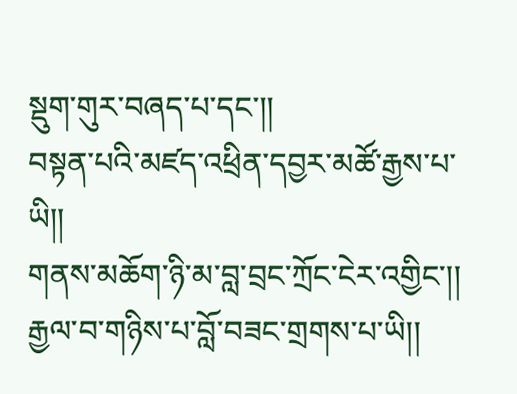སྡུག་གུར་བཞད་པ་དང་།།
བསྟན་པའི་མཛད་འཕྲིན་དབྱར་མཚོ་རྒྱས་པ་ཡི།།
གནས་མཆོག་ཉི་མ་བླ་བྲང་ཀྲོང་ངེར་འགྱིང་།།
རྒྱལ་བ་གཉིས་པ་བློ་བཟང་གྲགས་པ་ཡི།།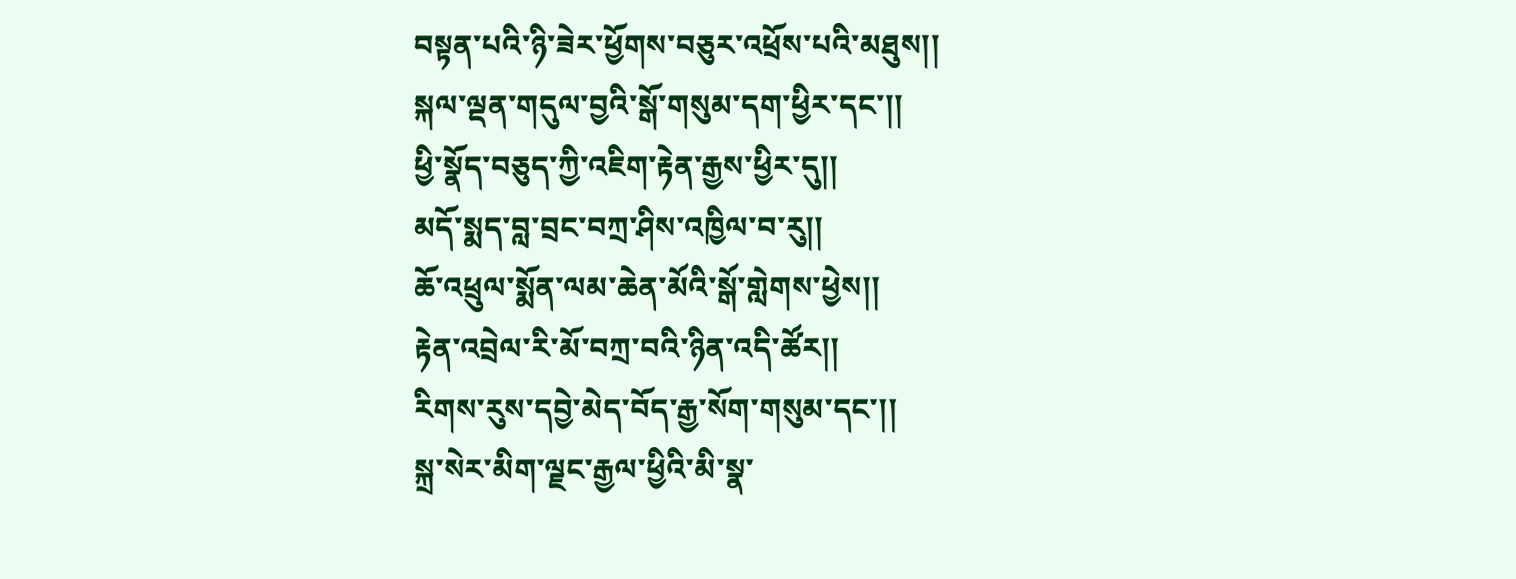བསྟན་པའི་ཉི་ཟེར་ཕྱོགས་བཅུར་འཕྲོས་པའི་མཐུས།།
སྐལ་ལྡན་གདུལ་བྱའི་སྒོ་གསུམ་དག་ཕྱིར་དང་།།
ཕྱི་སྣོད་བཅུད་ཀྱི་འཇིག་རྟེན་རྒྱས་ཕྱིར་དུ།།
མདོ་སྨད་བླ་བྲང་བཀྲ་ཤིས་འཁྱིལ་བ་རུ།།
ཆོ་འཕྲུལ་སྨོན་ལམ་ཆེན་མོའི་སྒོ་གླེགས་ཕྱེས།།
རྟེན་འབྲེལ་རི་མོ་བཀྲ་བའི་ཉིན་འདི་ཚོར།།
རིགས་རུས་དབྱེ་མེད་བོད་རྒྱ་སོག་གསུམ་དང་།།
སྐྲ་སེར་མིག་ལྗང་རྒྱལ་ཕྱིའི་མི་སྣ་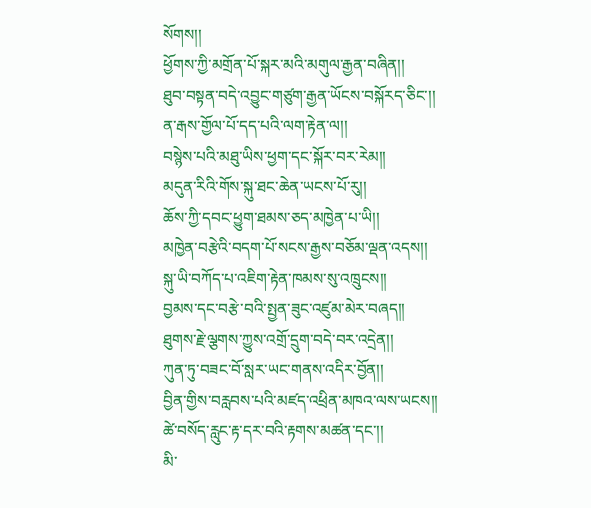སོགས།།
ཕྱོགས་ཀྱི་མགྲོན་པོ་སྐར་མའི་མགུལ་རྒྱན་བཞིན།།
ཐུབ་བསྟན་བདེ་འབྱུང་གཙུག་རྒྱན་ཡོངས་བསྐོརད་ཅིང་།།
ན་རྒས་གྱོལ་པོ་དད་པའི་ལག་རྟེན་ལ།།
བསྙེས་པའི་མཐུ་ཡིས་ཕྱག་དང་སྐོར་བར་རེམ།།
མདུན་རིའི་གོས་སྐུ་ཐང་ཆེན་ཡངས་པོ་རུ།།
ཆོས་ཀྱི་དབང་ཕྱུག་ཐམས་ཅད་མཁྱེན་པ་ཡི།།
མཁྱེན་བརྩེའི་བདག་པོ་སངས་རྒྱས་བཅོམ་ལྡན་འདས།།
སྐུ་ཡི་བཀོད་པ་འཇིག་རྟེན་ཁམས་སུ་འཁྲུངས།།
བྱམས་དང་བརྩེ་བའི་སྤྱན་ཟུང་འཛུམ་མེར་བཞད།།
ཐུགས་རྗེ་ལྕགས་ཀྱུས་འགྲོ་དྲུག་བདེ་བར་འདྲེན།།
ཀུན་ཏུ་བཟང་བོ་སླར་ཡང་གནས་འདིར་བྱོན།།
བྱིན་གྱིས་བརླབས་པའི་མཛད་འཕྲིན་མཁའ་ལས་ཡངས།།
ཚེ་བསོད་རླུང་རྟ་དར་བའི་རྟགས་མཚན་དང་།།
མི་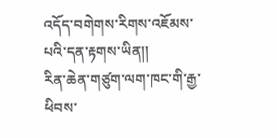འདོད་བགེགས་རིགས་འཇོམས་པའི་དན་རྟགས་ཡིན།།
རིན་ཆེན་གཙུག་ལག་ཁང་གི་རྒྱ་ཕིབས་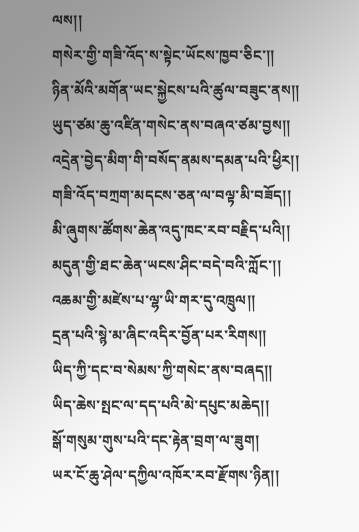ལས།།
གསེར་གྱི་གཟི་འོད་ས་སྟེང་ཡོངས་ཁྱབ་ཅིང་།།
ཉིན་མོའི་མགོན་ཡང་སྐྱེངས་པའི་ཚུལ་བཟུང་ནས།།
ཡུད་ཙམ་ཆུ་འཛིན་གསེང་ནས་བཞའ་ཙམ་བྱས།།
འདྲེན་བྱེད་མིག་གི་བསོད་ནམས་དམན་པའི་ཕྱིར།།
གཟི་འོད་བཀྲག་མདངས་ཅན་ལ་བལྟ་མི་བཟོད།།
མི་ཞུགས་ཚོགས་ཆེན་འདུ་ཁང་རབ་བརྗིད་པའི།།
མདུན་གྱི་ཐང་ཆེན་ཡངས་ཤིང་བདེ་བའི་ཀློང་།།
འཆམ་གྱི་མཛེས་པ་ལྷ་ཡི་གར་དུ་འཁྲུལ།།
དྲན་པའི་སྙེ་མ་ཞིང་འདིར་བྱོན་པར་རིགས།།
ཡིད་ཀྱི་དང་བ་སེམས་ཀྱི་གསེང་ནས་བཞད།།
ཡིད་ཆེས་སྤང་ལ་དད་པའི་མེ་དཔུང་མཆེད།།
སྒོ་གསུམ་གུས་པའི་དང་རྟེན་བྲག་ལ་ཟུག།
ཡར་ངོ་ཆུ་ཤེལ་དཀྱིལ་འཁོར་རབ་རྫོགས་ཉིན།།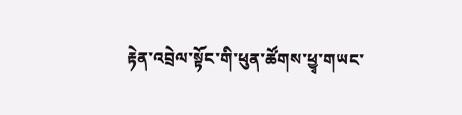རྟེན་འབྲེལ་སྟོང་གི་ཕུན་ཚོགས་ཕྱྭ་གཡང་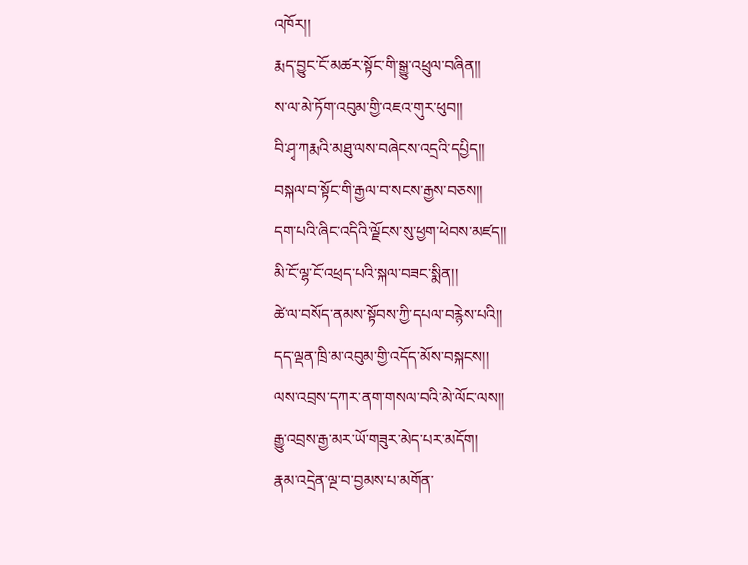འཁོར།།
རྨད་བྱུང་ངོ་མཚར་སྟོང་གི་སྒྱུ་འཕྲུལ་བཞིན།།
ས་ལ་མེ་ཏོག་འབུམ་གྱི་འཇའ་གུར་ཕུབ།།
བི་ཤྭ་ཀརྨའི་མཐུ་ལས་བཞེངས་འདྲའི་དཔྱིད།།
བསྐལ་བ་སྟོང་གི་རྒྱལ་བ་སངས་རྒྱས་བཅས།།
དག་པའི་ཞིང་འདིའི་ལྗོངས་སུ་ཕྱག་ཕེབས་མཛད།།
མི་ངོ་ལྷ་ངོ་འཕྲད་པའི་སྐལ་བཟང་སྨིན།།
ཚེ་ལ་བསོད་ནམས་སྟོབས་ཀྱི་དཔལ་བརྙེས་པའི།།
དད་ལྡན་ཁྲི་མ་འབུམ་གྱི་འདོད་མོས་བསྐངས།།
ལས་འབྲས་དཀར་ནག་གསལ་བའི་མེ་ལོང་ལས།།
རྒྱུ་འབྲས་རྒྱ་མར་ཡོ་གཟུར་མེད་པར་མདོག།
རྣམ་འདྲེན་ལྔ་བ་བྱམས་པ་མགོན་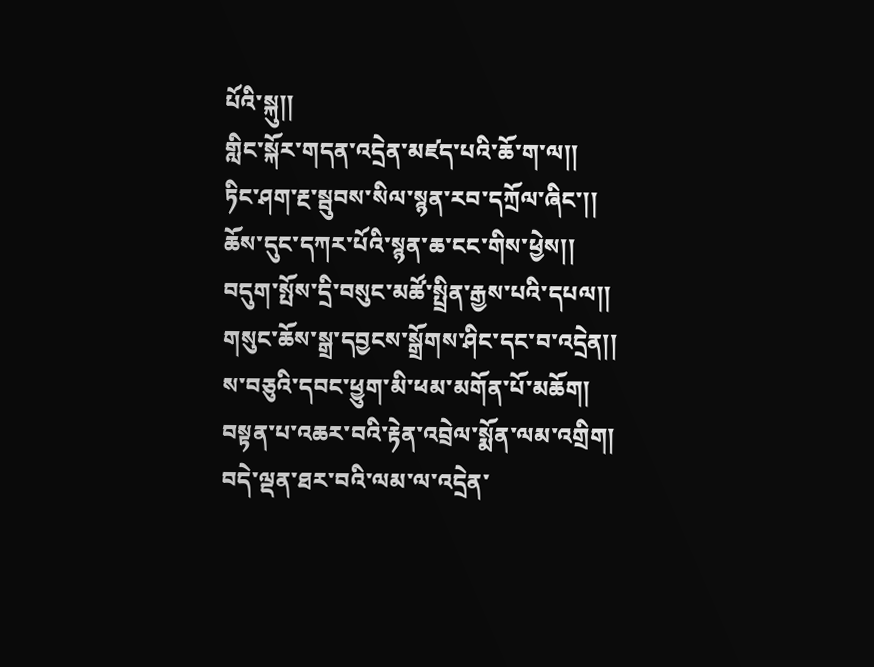པོའི་སྐུ།།
གླིང་སྐོར་གདན་འདྲེན་མཛད་པའི་ཆོ་ག་ལ།།
ཏིང་ཤག་རྔ་སྦུབས་སིལ་སྙན་རབ་དཀྲོལ་ཞིང་།།
ཆོས་དུང་དཀར་པོའི་སྙན་ཆ་ངང་གིས་ཕྱེས།།
བདུག་སྤོས་དྲི་བསུང་མཚོ་སྤྲིན་རྒྱས་པའི་དཔལ།།
གསུང་ཆོས་སྒྲ་དབྱངས་སྒྲོགས་ཤིང་དང་བ་འདྲེན།།
ས་བཅུའི་དབང་ཕྱུག་མི་ཕམ་མགོན་པོ་མཆོག།
བསྟན་པ་འཆར་བའི་རྟེན་འབྲེལ་སྨོན་ལམ་འགྲིག།
བདེ་ལྡན་ཐར་བའི་ལམ་ལ་འདྲེན་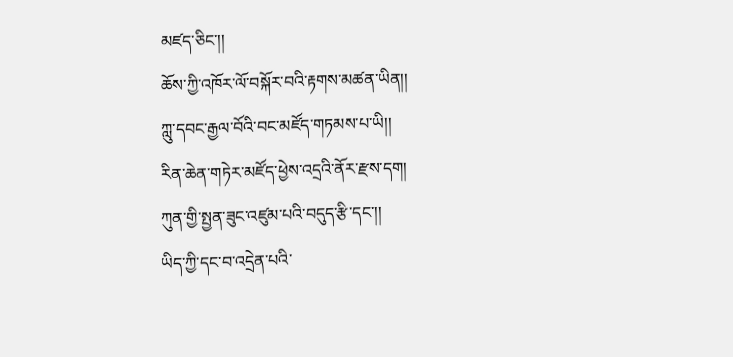མཛད་ཅིང་།།
ཆོས་ཀྱི་འཁོར་ལོ་བསྐོར་བའི་རྟགས་མཚན་ཡིན།།
ཀླུ་དབང་རྒྱལ་བོའི་བང་མཛོད་གཏམས་པ་ཡི།།
རིན་ཆེན་གཏེར་མཛོད་ཕྱེས་འདྲའི་ནོར་རྫས་དག།
ཀུན་གྱི་སྤྱན་ཟུང་འཛུམ་པའི་བདུད་རྩི་དང་།།
ཡིད་ཀྱི་དང་བ་འདྲེན་པའི་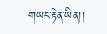གཡང་རྟེན་ཡིན།།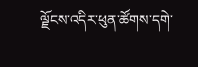ལྗོངས་འདིར་ཕུན་ཚོགས་དགེ་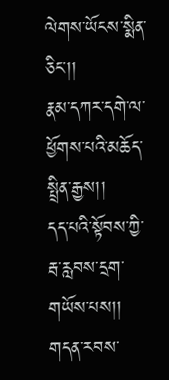ལེགས་ཡོངས་སྨིན་ཅིང་།།
རྣམ་དཀར་དགེ་ལ་ཕྱོགས་པའི་མཆོད་སྤྲིན་རྒྱས།།
དད་པའི་སྟོབས་ཀྱི་རྦ་རླབས་དྲག་གཡོས་པས།།
གདན་རབས་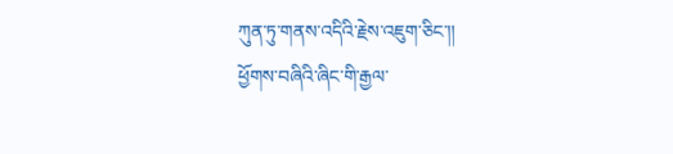ཀུན་ཏུ་གནས་འདིའི་རྗེས་འཇུག་ཅིང་།།
ཕྱོགས་བཞིའི་ཞིང་གི་རྒྱལ་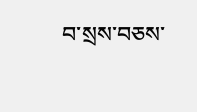བ་སྲས་བཅས་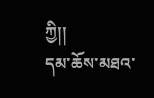ཀྱི།།
དམ་ཆོས་མཐའ་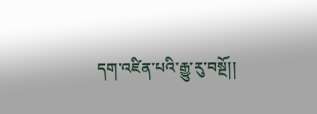དག་འཛིན་པའི་རྒྱུ་རུ་བསྔོ།།